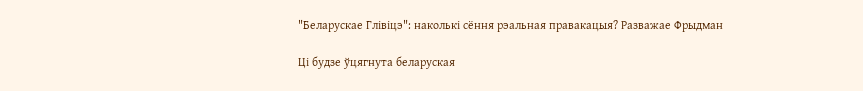"Беларускае Глівіцэ": наколькі сёння рэальная правакацыя? Разважае Фрыдман

Ці будзе ўцягнута беларуская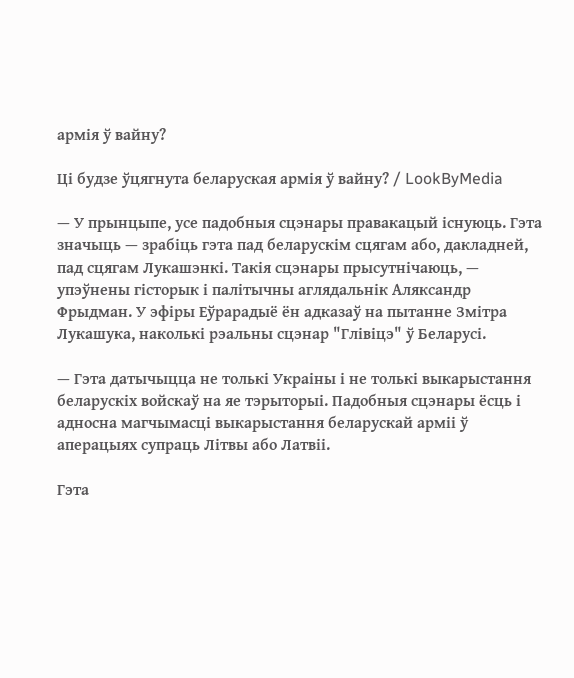армія ў вайну?

Ці будзе ўцягнута беларуская армія ў вайну? / LookByMedia

— У прынцыпе, усе падобныя сцэнары правакацый існуюць. Гэта значыць — зрабіць гэта пад беларускім сцягам або, дакладней, пад сцягам Лукашэнкі. Такія сцэнары прысутнічаюць, — упэўнены гісторык і палітычны аглядальнік Аляксандр Фрыдман. У эфіры Еўрарадыё ён адказаў на пытанне Змітра Лукашука, наколькі рэальны сцэнар "Глівіцэ" ў Беларусі.

— Гэта датычыцца не толькі Украіны і не толькі выкарыстання беларускіх войскаў на яе тэрыторыі. Падобныя сцэнары ёсць і адносна магчымасці выкарыстання беларускай арміі ў аперацыях супраць Літвы або Латвіі.

Гэта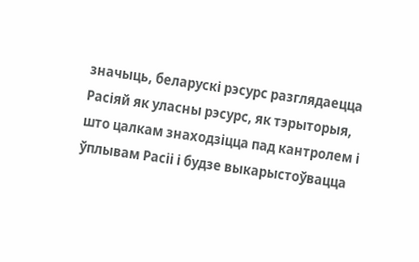значыць, беларускі рэсурс разглядаецца Расіяй як уласны рэсурс, як тэрыторыя, што цалкам знаходзіцца пад кантролем і ўплывам Расіі і будзе выкарыстоўвацца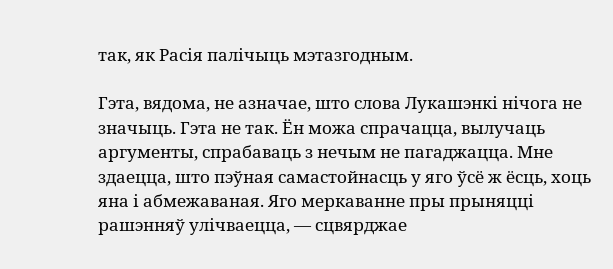так, як Расія палічыць мэтазгодным.

Гэта, вядома, не азначае, што слова Лукашэнкі нічога не значыць. Гэта не так. Ён можа спрачацца, вылучаць аргументы, спрабаваць з нечым не пагаджацца. Мне здаецца, што пэўная самастойнасць у яго ўсё ж ёсць, хоць яна і абмежаваная. Яго меркаванне пры прыняцці рашэнняў улічваецца, — сцвярджае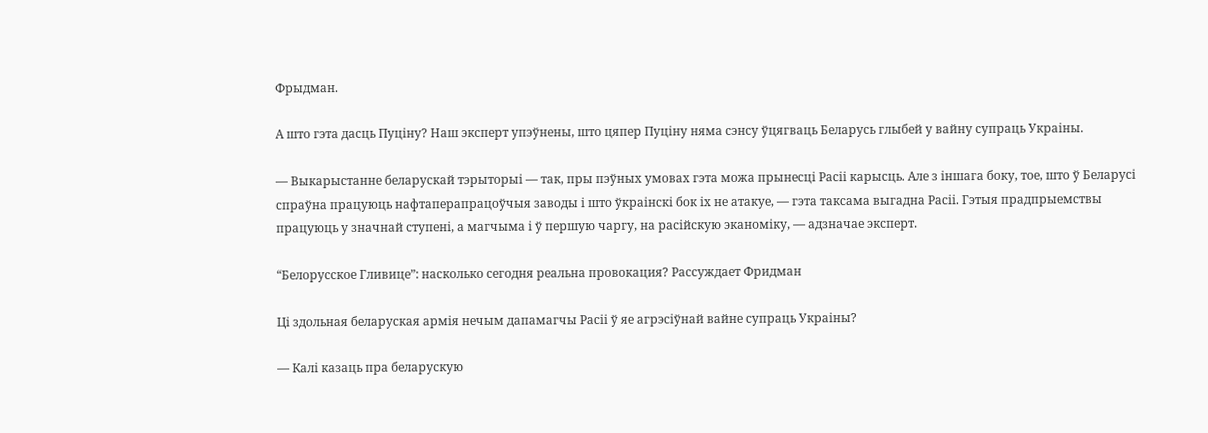Фрыдман.

А што гэта дасць Пуціну? Наш эксперт упэўнены, што цяпер Пуціну няма сэнсу ўцягваць Беларусь глыбей у вайну супраць Украіны.

— Выкарыстанне беларускай тэрыторыі — так, пры пэўных умовах гэта можа прынесці Расіі карысць. Але з іншага боку, тое, што ў Беларусі спраўна працуюць нафтаперапрацоўчыя заводы і што ўкраінскі бок іх не атакуе, — гэта таксама выгадна Расіі. Гэтыя прадпрыемствы працуюць у значнай ступені, а магчыма і ў першую чаргу, на расійскую эканоміку, — адзначае эксперт.

“Белорусское Гливице”: насколько сегодня реальна провокация? Рассуждает Фридман

Ці здольная беларуская армія нечым дапамагчы Расіі ў яе агрэсіўнай вайне супраць Украіны?

— Калі казаць пра беларускую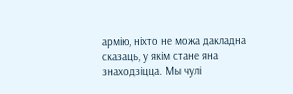армію, ніхто не можа дакладна сказаць, у якім стане яна знаходзіцца. Мы чулі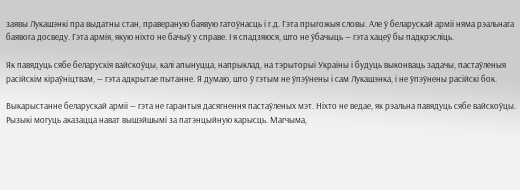заявы Лукашэнкі пра выдатны стан, правераную баявую гатоўнасць і г.д. Гэта прыгожыя словы. Але ў беларускай арміі няма рэальнага баявога досведу. Гэта армія, якую ніхто не бачыў у справе. І я спадзяюся, што не ўбачыць — гэта хацеў бы падкрэсліць.

Як павядуць сябе беларускія вайскоўцы, калі апынуцца, напрыклад, на тэрыторыі Украіны і будуць выконваць задачы, пастаўленыя расійскім кіраўніцтвам, — гэта адкрытае пытанне. Я думаю, што ў гэтым не ўпэўнены і сам Лукашэнка, і не ўпэўнены расійскі бок.

Выкарыстанне беларускай арміі — гэта не гарантыя дасягнення пастаўленых мэт. Ніхто не ведае, як рэальна павядуць сябе вайскоўцы. Рызыкі могуць аказацца нават вышэйшымі за патэнцыйную карысць. Магчыма,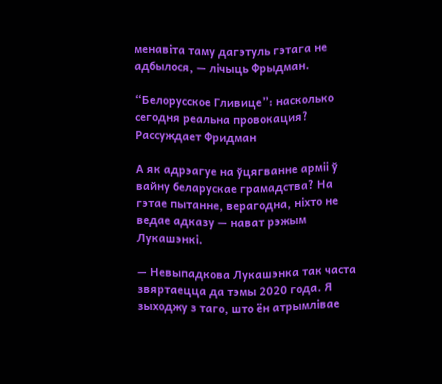менавіта таму дагэтуль гэтага не адбылося, — лічыць Фрыдман.

“Белорусское Гливице”: насколько сегодня реальна провокация? Рассуждает Фридман

А як адрэагуе на ўцягванне арміі ў вайну беларускае грамадства? На гэтае пытанне, верагодна, ніхто не ведае адказу — нават рэжым Лукашэнкі.

— Невыпадкова Лукашэнка так часта звяртаецца да тэмы 2020 года. Я зыходжу з таго, што ён атрымлівае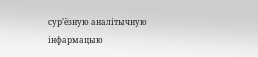сур’ёзную аналітычную інфармацыю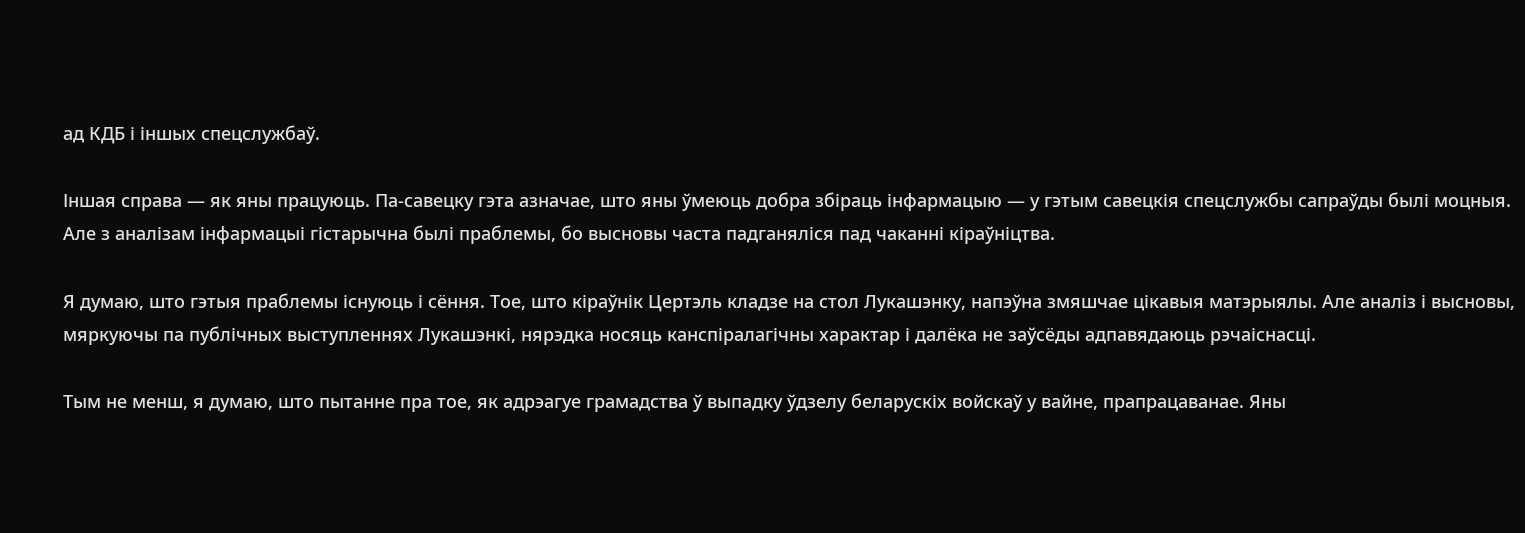ад КДБ і іншых спецслужбаў.

Іншая справа — як яны працуюць. Па-савецку гэта азначае, што яны ўмеюць добра збіраць інфармацыю — у гэтым савецкія спецслужбы сапраўды былі моцныя. Але з аналізам інфармацыі гістарычна былі праблемы, бо высновы часта падганяліся пад чаканні кіраўніцтва.

Я думаю, што гэтыя праблемы існуюць і сёння. Тое, што кіраўнік Цертэль кладзе на стол Лукашэнку, напэўна змяшчае цікавыя матэрыялы. Але аналіз і высновы, мяркуючы па публічных выступленнях Лукашэнкі, нярэдка носяць канспіралагічны характар і далёка не заўсёды адпавядаюць рэчаіснасці.

Тым не менш, я думаю, што пытанне пра тое, як адрэагуе грамадства ў выпадку ўдзелу беларускіх войскаў у вайне, прапрацаванае. Яны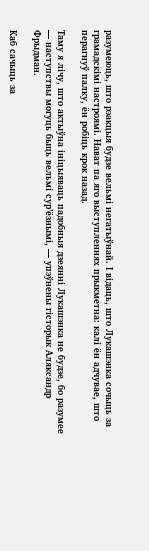разумеюць, што рэакцыя будзе вельмі негатыўнай. І відаць, што Лукашэнка сочыць за грамадскімі настроямі. Нават па яго выступленнях прыкметна: калі ён адчувае, што перагнуў палку, ён робіць крок назад.

Таму я лічу, што актыўна ініцыяваць падобныя дзеянні Лукашэнка не будзе, бо разумее — наступствы могуць быць вельмі сур’ёзнымі, — упэўнены гісторык Аляксандр Фрыдман.

Каб сачыць за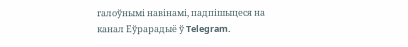галоўнымі навінамі, падпішыцеся на канал Еўрарадыё ў Telegram.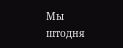Мы штодня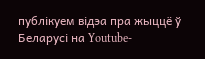публікуем відэа пра жыццё ў Беларусі на Youtube-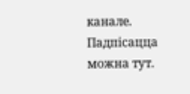канале. Падпісацца можна тут.